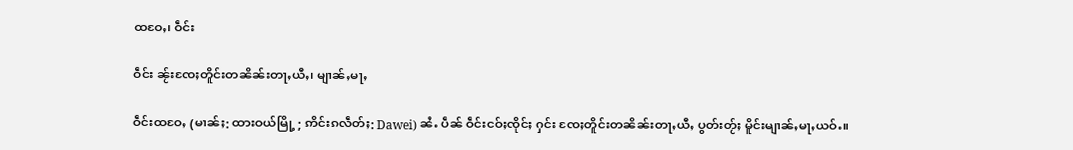ထဝႄႇ၊ ဝဵင်း

ဝဵင်း ၼႂ်းၸႄႈတိူင်းတၼိၼ်းတႃႇယီႇ၊ မျၢၼ်ႇမႃႇ

ဝဵင်းထဝႄႇ (မၢၼ်ႈ: ထားဝယ်မြို့ ; ဢိင်းၵလဵတ်ႈ: Dawei) ၼႆႉ ပဵၼ် ဝဵင်းငဝ်ႈၸိုင်ႈ ႁင်း ၸႄႈတိူင်းတၼိၼ်းတႃႇယီႇ ပွတ်းတႂ်ႈ မိူင်းမျၢၼ်ႇမႃႇယဝ်ႉ။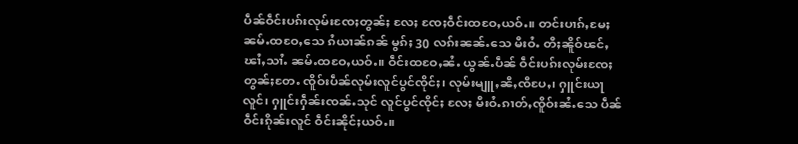ပဵၼ်ဝဵင်းပၵ်းလုမ်းၸႄႈတွၼ်ႈ လႄႈ ၸႄႈဝဵင်းထဝႄႇယဝ်ႉ။ တင်းပၢၵ်ႇမႄႈၼမ်ႉထဝႄႇသေ ၵႆယၢၼ်ၵၼ် မွၵ်ႈ 30 လၵ်းၼၼ်ႉသေ မီးဝႆႉ တီႈၼိူဝ်ၽင်ႇၽၢႆႇသၢႆႉ ၼမ်ႉထဝႄႇယဝ်ႉ။ ဝဵင်းထဝႄႇၼႆႉ ယွၼ်ႉပဵၼ် ဝဵင်းပၵ်းလုမ်းၸႄႈတွၼ်ႈတႄႉ ၸိူဝ်းပဵၼ်လုမ်းလူင်ပွင်ၸိုင်ႈ၊ လုမ်းမျူႇၼီႇၸီပႄႇ၊ ႁူင်းယႃလူင်၊ ႁူင်းႁဵၼ်းၸၼ်ႉသုင် လူင်ပွင်ၸိုင်ႈ လႄႈ မီးဝႆႉၵၢတ်ႇၸိူဝ်းၼႆႉသေ ပဵၼ်ဝဵင်းၵိုၼ်းလူင် ဝဵင်းၼိုင်ႈယဝ်ႉ။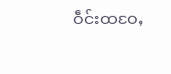ဝဵင်းထဝႄႇ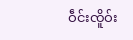ဝဵင်းၸိူဝ်း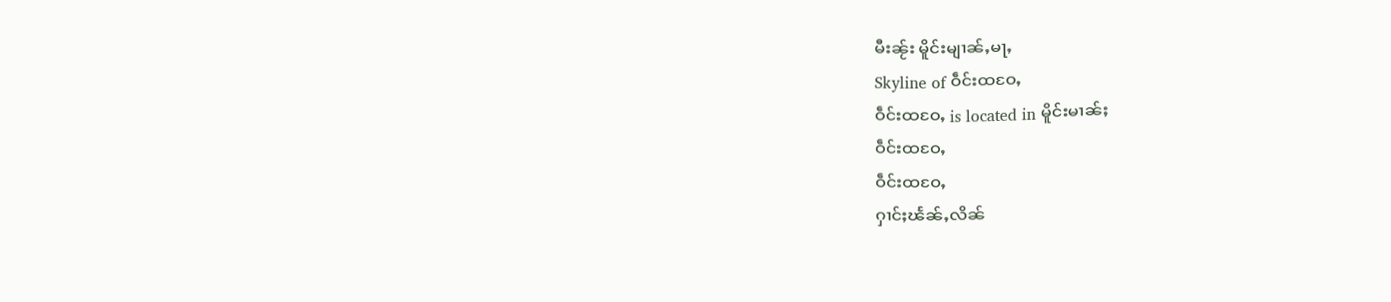မီးၼႂ်း မိူင်းမျၢၼ်ႇမႃႇ
Skyline of ဝဵင်းထဝႄႇ
ဝဵင်းထဝႄႇ is located in မိူင်းမၢၼ်ႈ
ဝဵင်းထဝႄႇ
ဝဵင်းထဝႄႇ
ႁၢင်ႈၽႅၼ်ႇလိၼ်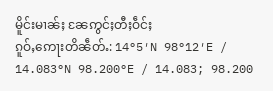မိူင်းမၢၼ်ႈ ၼႄဢွင်ႈတီႈဝဵင်ႈ
ၵူဝ်ႇဢေႃးတိၼဵတ်ႉ: 14°5′N 98°12′E / 14.083°N 98.200°E / 14.083; 98.200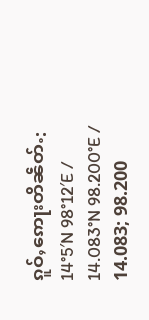ၵူဝ်ႇဢေႃးတိၼဵတ်ႉ: 14°5′N 98°12′E / 14.083°N 98.200°E / 14.083; 98.200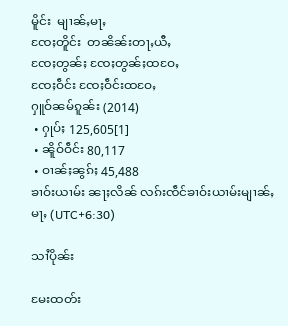မိူင်း  မျၢၼ်ႇမႃႇ
ၸႄႈတိူင်း  တၼိၼ်းတႃႇယီႇ
ၸႄႈတွၼ်ႈ ၸႄႈတွၼ်ႈထဝႄႇ
ၸႄႈဝဵင်း ၸႄႈဝဵင်းထဝႄႇ
ႁူဝ်ၼမ်ၵူၼ်း (2014)
 • ႁုပ်ႈ 125,605[1]
 • ၼိူဝ်ဝဵင်း 80,117
 • ဝၢၼ်ႈၼွၵ်ႈ 45,488
ၶၢဝ်းယၢမ်း ၼႃႈလိၼ် လၵ်းၸဵင်ၶၢဝ်းယၢမ်းမျၢၼ်ႇမႃႇ (UTC+6:30)

သၢႆပိုၼ်း

မႄးထတ်း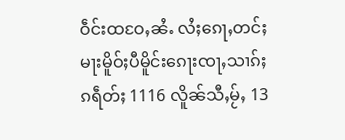ဝဵင်းထဝႄႇၼႆႉ လႆႈၵေႃႇတင်ႈမႃးမိူဝ်ႈပီမိူင်းၵေႃးၸႃႇသၢၵ်ႈၵရဵတ်ႈ 1116 လိူၼ်သီႇမႂ်ႇ 13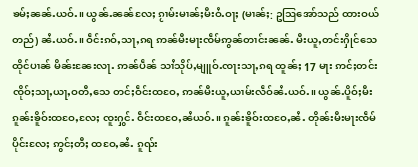ၶမ်ႈၼၼ်ႉယဝ်ႉ။ ယွၼ်ႉၼၼ်လႄႈ ၵႂၢမ်းမၢၼ်ႈမီးဝႆႉဝႃႈ (မၢၼ်ႈ: ဥဩအော်သည် ထားဝယ်တည်) ၼႆႉယဝ်ႉ။ ဝဵင်းၵဝ်ႇသႃႇၵရ ဢၼ်မီးမႃးၸဵမ်ဢွၼ်တၢင်းၼၼ်ႉ မီးယူႇတင်းႁိုင်သေ ထိုင်ပၢၼ် မိၼ်းၼႄးလႃႉ ဢၼ်ပဵၼ် သၢႆသိုပ်ႇမျူဝ်ႉၸႃးသႃႇၵရ ထူၼ်ႈ 17 မႃး ဢင်ႈတင်းၸိုဝ်ႈသႃႇယႃႇဝတီႇသေ တင်ႈဝဵင်းထဝႄႇ ဢၼ်မီးယူႇယၢမ်းလဵဝ်ၼႆႉယဝ်ႉ။ ယွၼ်ႉပိူဝ်ႈမီး ၵူၼ်းၶိူဝ်းထဝႄႇလႄႈ ၸူးႁွင်ႉ ဝဵင်းထဝႄႇၼႆယဝ်ႉ။ ၵူၼ်းၶိူဝ်းထဝႄႇၼႆႉ တိုၼ်းမီးမႃးၸဵမ်ပိုင်းလႄႈ ဢွင်ႈတီႈ ထဝႄႇၼႆႉ ၵူၺ်း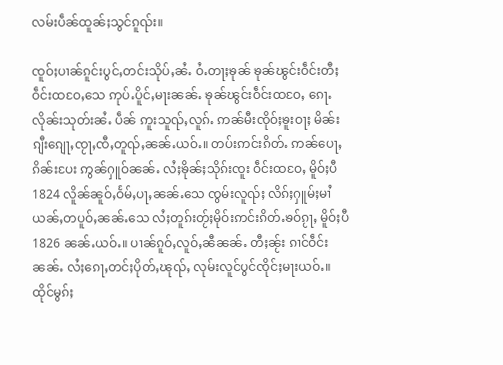လမ်းပဵၼ်ထူၼ်ႈသွင်ၵူၺ်း။

ၸူဝ်ႈပၢၼ်ၵူင်းပွင်ႇတင်းသိုပ်ႇၼႆႉ ဝႆႉတႃႈၶုၼ် ၶုၼ်ၽွင်းဝဵင်းတီႈဝဵင်းထဝႄႇသေ ဢုပ်ႉပိူင်ႇမႃးၼၼ်ႉ ၶုၼ်ၽွင်းဝဵင်းထဝႄႇ ၵေႃႉလိုၼ်းသုတ်းၼႆႉ ပဵၼ် ဢူးသူၺ်ႇလူၵ်ႉ ဢၼ်မီးၸိုဝ်ႈၶူးဝႃႈ မိၼ်းၵျီးၵျေႃႇၸႂႃႇၸီႇတူၺ်ႇၼၼ်ႉယဝ်ႉ။ တပ်းဢင်းၵိတ်ႉ ဢၼ်ပေႃႇၵိၼ်းပႄး ဢွၼ်ႁူဝ်ၼၼ်ႉ လႆႈၶိုၼ်ႈသိုၵ်းၸူး ဝဵင်းထဝႄႇ မိူဝ်ႈပီ 1824 လိူၼ်ၼူဝ်ႇဝႅမ်ႇပႃႇၼၼ်ႉသေ ၸွမ်းလူၺ်ႈ လိၵ်ႈႁူမ်ႈမၢႆယၼ်ႇတပူဝ်ႇၼၼ်ႉသေ လႆႈတူၵ်းတႂ်ႈမိုဝ်းဢင်းၵိတ်ႉၶဝ်ၵႂႃႇ မိူဝ်ႈပီ 1826 ၼၼ်ႉယဝ်ႉ။ ပၢၼ်ၵူဝ်ႇလူဝ်ႇၼီၼၼ်ႉ တီႈၼႂ်း ၵၢင်ဝဵင်းၼၼ်ႉ လႆႈၵေႃႇတင်ႈပိုတ်ႇၽုၺ်ႇ လုမ်းလူင်ပွင်ၸိုင်ႈမႃးယဝ်ႉ။ ထိုင်မွၵ်ႈ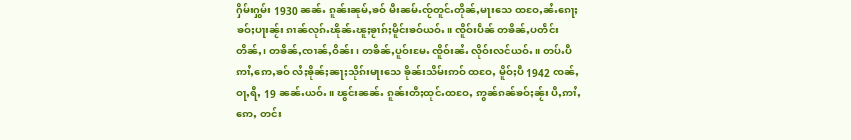ႁိမ်းႁွမ်း 1930 ၼၼ်ႉ ၵူၼ်းၼုမ်ႇၶဝ် မီးၼမ်ႉၸႂ်တူင်ႉတိုၼ်ႇမႃးသေ ထဝႄႇၼႆႉၵေႃႈ ၶဝ်ႈပႃးၼႂ်း ၵၢၼ်လုၵ်ႉၽိုၼ်ႉၽူႈၶႂၢၵ်ႈမိူင်းၶဝ်ယဝ်ႉ။ ၸိူဝ်းပဵၼ် တၶိၼ်ႇပတဵင်းတိၼ်ႇ၊ တၶိၼ်ႇၸၢၼ်ႇဝိၼ်း၊ တၶိၼ်ႇပူဝ်းမႄႉ ၸိူဝ်းၼႆႉ လိုဝ်းလင်ယဝ်ႉ။ တပ်ႉပီဢၢႆႇဢေႇၶဝ် လႆႈၶိုၼ်ႈၼႃႈသိုၵ်းမႃးသေ ၶိုၼ်းသိမ်းဢဝ် ထဝႄႇ မိူဝ်ႈပီ 1942 ၸၼ်ႇဝႃႇရီႇ 19 ၼၼ်ႉယဝ်ႉ။ ၽွင်းၼၼ်ႉ ၵူၼ်းတီႈထုင်ႉထဝႄႇ ဢွၼ်ၵၼ်ၶဝ်ႈၼႂ်း ပီႇဢၢႆႇဢေႇ တင်း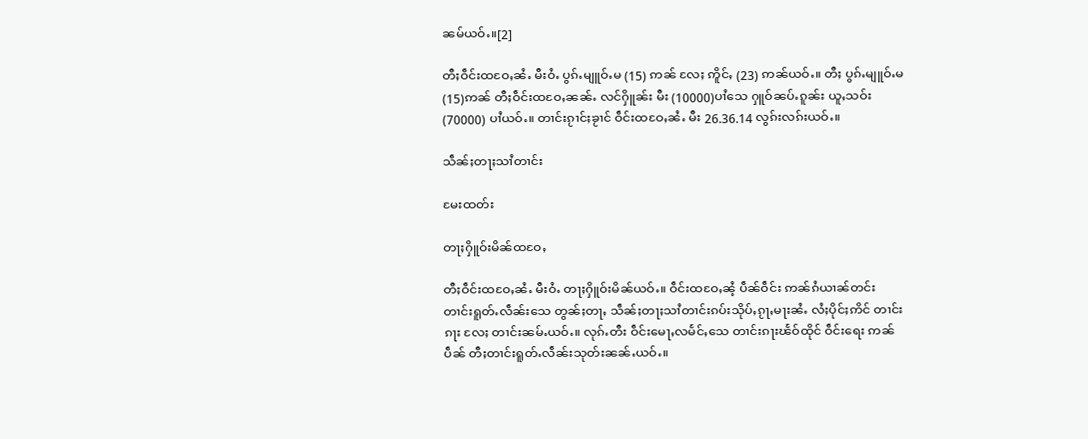ၼမ်ယဝ်ႉ။[2]

တီႈဝဵင်းထဝႄႇၼႆႉ မီးဝႆႉ ပွၵ်ႉမျူဝ်ႉမ (15) ဢၼ် လႄႈ ဢိူင်ႇ (23) ဢၼ်ယဝ်ႉ။ တီႈ ပွၵ်ႉမျူဝ်ႉမ (15)ဢၼ် တီႈဝဵင်းထဝႄႇၼၼ်ႉ လင်ႁိူၼ်း မီး (10000)ပၢႆသေ ႁူဝ်ၼပ်ႉၵူၼ်း ယူႇသဝ်း (70000) ပၢႆယဝ်ႉ။ တၢင်းၵႂၢင်ႈၶႂၢင် ဝဵင်းထဝႄႇၼႆႉ မီး 26.36.14 လွၵ်းလၵ်းယဝ်ႉ။

သဵၼ်ႈတႃႈသၢႆတၢင်း

မႄးထတ်း

တႃႈႁိူဝ်းမိၼ်ထဝႄႇ

တီႈဝဵင်းထဝႄႇၼႆႉ မီးဝႆႉ တႃႈႁိူဝ်းမိၼ်ယဝ်ႉ။ ဝဵင်းထဝႄႇၼႆ့ ပဵၼ်ဝဵင်း ဢၼ်ၵႆယၢၼ်တင်း တၢင်းရူတ်ႉလဵၼ်းသေ တွၼ်ႈတႃႇ သဵၼ်ႈတႃႈသၢႆတၢင်းၵပ်းသိုပ်ႇၵႂႃႇမႃးၼႆႉ လႆႈပိုင်ႈဢိင် တၢင်းၵႃး လႄႈ တၢင်းၼမ်ႉယဝ်ႉ။ လုၵ်ႉတီး ဝဵင်းမေႃႇလမႅင်ႇသေ တၢင်းၵႃးၽႅဝ်ထိုင် ဝဵင်းရေး ဢၼ်ပဵၼ် တီႈတၢင်းရူတ်ႉလဵၼ်းသုတ်းၼၼ်ႉယဝ်ႉ။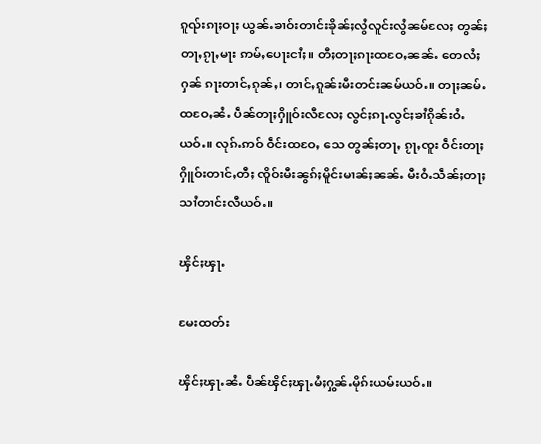ၵူၺ်းၵႃႈဝႃႈ ယွၼ်ႉၶၢဝ်းတၢင်းၶိုၼ်ႈလွႆလူင်းလွႆၼမ်လႄႈ တွၼ်ႈတႃႇၵႂႃႇမႃး ဢမ်ႇပေႃးငၢႆႈ။ တီႈတႃႈၵႃးထဝႄႇၼၼ်ႉ တေလႆႈႁၼ် ၵႃးတၢင်ႇၵုၼ်ႇ၊ တၢင်ႇၵူၼ်းမီးတင်းၼမ်ယဝ်ႉ။ တႃႈၼမ်ႉထဝႄႇၼႆႉ ပဵၼ်တႃႈႁိူဝ်းလီလႄႈ လွင်ႈၵႃႉလွင်ႈၶၢႆၵိုၼ်းဝႆႉယဝ်ႉ။ လုၵ်ႉဢဝ် ဝဵင်းထဝႄႇ သေ တွၼ်ႈတႃႇ ၵႂႃႇၸူး ဝဵင်းတႃႈႁိူဝ်းတၢင်ႇတီႈ ၸိူဝ်းမီးၼွၵ်ႈမိူင်းမၢၼ်ႈၼၼ်ႉ မီးဝႆႉသဵၼ်ႈတႃႈသၢႆတၢင်းလီယဝ်ႉ။

ၾိင်ႈၾႃႉ

မႄးထတ်း

ၾိင်ႈၾႃႉၼႆႉ ပဵၼ်ၾိင်ႈၾႃႉမႆႈႁွၼ်ႉမိုၵ်းယမ်းယဝ်ႉ။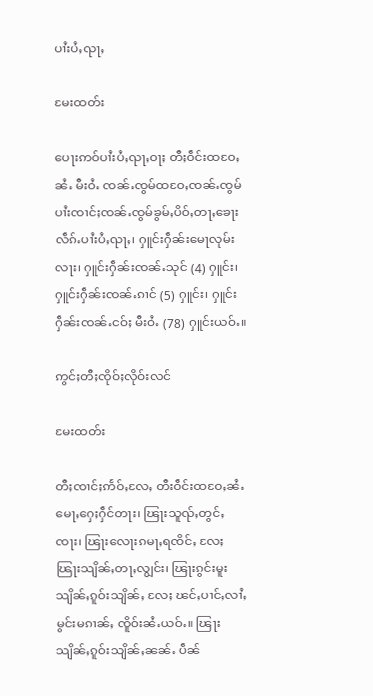ပၢႆးပႆႇၺႃႇ

မႄးထတ်း

ပေႃးဢဝ်ပၢႆးပႆႇၺႃႇဝႃႈ တီႈဝဵင်းထဝႄႇၼႆႉ မီးဝႆႉ ၸၼ်ႉၸွမ်ထဝႄႇၸၼ်ႉၸွမ်ပၢႆးၸၢင်ႈၸၼ်ႉၸွမ်ၶွမ်ႇပိဝ်ႇတႃႇၶေႃးလဵၵ်ႉပၢႆးပႆႇၺႃႇ၊ ႁူင်းႁဵၼ်းမေႃလုမ်းလႃး၊ ႁူင်းႁဵၼ်းၸၼ်ႉသုင် (4) ႁူင်း၊ ႁူင်းႁဵၼ်းၸၼ်ႉၵၢင် (5) ႁူင်း၊ ႁူင်းႁဵၼ်းၸၼ်ႉငဝ်ႈ မီးဝႆႉ (78) ႁူင်းယဝ်ႉ။

ဢွင်ႈတီႈၸိုဝ်ႈလိုဝ်းလင်

မႄးထတ်း

တီႈၸၢင်ႈဢႅဝ်ႇလႄႇ တီးဝဵင်းထဝႄႇၼႆႉ မေႃႇႁေႈႁဵင်တႃး၊ ၽြႃးသူၺ်ႇတွင်ႇၸႃး၊ ၽြႃးလေႃးၵမႃႇရၸိင်ႇ လႄႈ ၽြႃးသျိၼ်ႇတႃႇလျွင်း၊ ၽြႃးၵွင်းမူး သျိၼ်ႇၵူဝ်းသျိၼ်ႇ လႄႈ ၽင်ႇပၢင်ႇလၢႆႇမွင်းမၵၢၼ်ႇ ၸိူဝ်းၼႆႉယဝ်ႉ။ ၽြႃးသျိၼ်ႇၵူဝ်းသျိၼ်ႇၼၼ်ႉ ပဵၼ်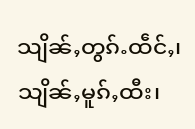သျိၼ်ႇတွၵ်ႉထဵင်ႇ၊ သျိၼ်ႇမူၵ်ႇထီး၊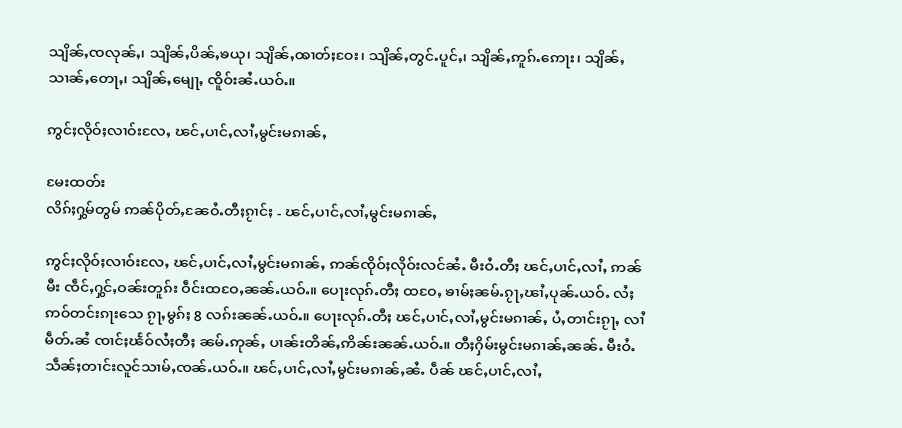သျိၼ်ႇၸလုၼ်ႇ၊ သျိၼ်ႇပိၼ်ႇၶယု၊ သျိၼ်ႇꩪၢတ်ႈဝႄး၊ သျိၼ်ႇတွင်ႉပူင်ႇ၊ သျိၼ်ႇဢူၵ်ႉဢေႃး၊ သျိၼ်ႇသၢၼ်ႇတေႃႇ၊ သျိၼ်ႇမျေႃႇ ၸိူဝ်းၼႆႉယဝ်ႉ။

ဢွင်ႈလိုဝ်ႈလၢဝ်းလႄႇ ၽင်ႇပၢင်ႇလၢႆႇမွင်းမၵၢၼ်ႇ

မႄးထတ်း
လိၵ်ႈႁွမ်တွမ် ဢၼ်ပိုတ်ႇၼႄဝႆႉတီႈၵႂၢင်ႈ - ၽင်ႇပၢင်ႇလၢႆႇမွင်းမၵၢၼ်ႇ

ဢွင်ႈလိုဝ်ႈလၢဝ်းလႄႇ ၽင်ႇပၢင်ႇလၢႆႇမွင်းမၵၢၼ်ႇ ဢၼ်ၸိုဝ်ႈလိုဝ်းလင်ၼႆႉ မီးဝႆႉတီႈ ၽင်ႇပၢင်ႇလၢႆႇ ဢၼ်မီး ၸဵင်ႇႁွင်ႇဝၼ်းတူၵ်း ဝဵင်းထဝႄႇၼၼ်ႉယဝ်ႉ။ ပေႃးလုၵ်ႉတီႈ ထဝႄႇ ၶၢမ်ႈၼမ်ႉၵႂႃႇၽၢႆႇပုၼ်ႉယဝ်ႉ လႆႈဢဝ်တင်းၵႃးသေ ၵႂႃႇမွၵ်ႈ 8 လၵ်းၼၼ်ႉယဝ်ႉ။ ပေႃးလုၵ်ႉတီႈ ၽင်ႇပၢင်ႇလၢႆႇမွင်းမၵၢၼ်ႇ ပႆႇတၢင်းၵႂႃႇ လၢႆမဵတ်ႉၼႆ ၸၢင်ႈၽႅဝ်လႆႈတီႈ ၼမ်ႉဢုၼ်ႇ ပၢၼ်းတိၼ်ႇဢိၼ်းၼၼ်ႉယဝ်ႉ။ တီႈႁိမ်းမွင်းမၵၢၼ်ႇၼၼ်ႉ မီးဝႆႉ သဵၼ်ႈတၢင်းလူင်သၢမ်ႇၸၼ်ႉယဝ်ႉ။ ၽင်ႇပၢင်ႇလၢႆႇမွင်းမၵၢၼ်ႇၼႆႉ ပဵၼ် ၽင်ႇပၢင်ႇလၢႆႇ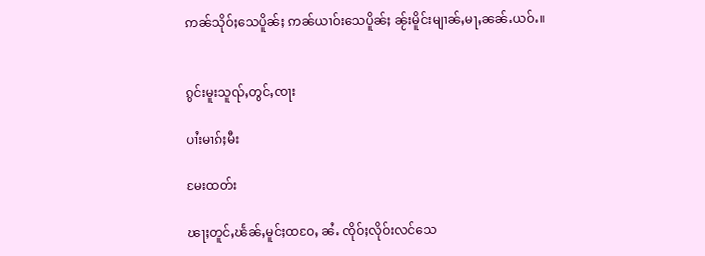ဢၼ်သိုဝ်ႈသေပိူၼ်ႈ ဢၼ်ယၢဝ်းသေပိူၼ်ႈ ၼႂ်းမိူင်းမျၢၼ်ႇမႃႇၼၼ်ႉယဝ်ႉ။


ၵွင်းမူးသူၺ်ႇတွင်ႇၸႃး

ပၢႆးမၢၵ်ႈမီး

မႄးထတ်း

ၽႃႈတူင်ႇၽႅၼ်ႇမူင်ႈထဝႄႇ ၼႆႉ ၸိုဝ်ႈလိုဝ်းလင်သေ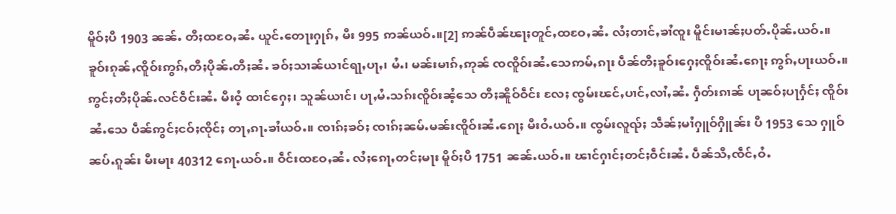မိူဝ်ႈပီ 1903 ၼၼ်ႉ တီႈထဝႄႇၼႆႉ ယူင်ႉတေႃးႁုၵ်ႇ မီး 995 ဢၼ်ယဝ်ႉ။[2] ဢၼ်ပဵၼ်ၽႃႈတူင်ႇထဝႄႇၼႆႉ လႆႈတၢင်ႇၶၢႆၸူး မိူင်းမၢၼ်ႈပတ်ႉပိုၼ်ႉယဝ်ႉ။ ၶူဝ်းၵုၼ်ႇၸိူဝ်းဢွၵ်ႇတီႈပိုၼ်ႉတီႈၼႆႉ ၶဝ်ႈသၢၼ်ယၢင်ရႃႇပႃႇ၊ မႆႉ၊ မၼ်းမၢၵ်ႇဢုၼ် ၸၸိူဝ်းၼႆႉသေဢမ်ႇၵႃး ပဵၼ်တီႈၶူဝ်းႁေႈၸိူဝ်းၼႆႉၵေႃႈ ဢွၵ်ႇပႃးယဝ်ႉ။ ဢွင်ႈတီႈပိုၼ်ႉလင်ဝဵင်းၼႆႉ မီးဝႆ့ ထၢင်ႁေႈ၊ သူၼ်ယၢင်၊ ပႃႇမႆႉသၵ်းၸိူဝ်းၼႆ့သေ တီႈၼိူဝ်ဝဵင်း လႄႈ ၸွမ်းၽင်ႇပၢင်ႇလၢႆႇၼႆႉ ႁဵတ်းၵၢၼ် ပႃၼဝ်ႈပႃႁႅင်ႈ ၸိူဝ်းၼႆႉသေ ပဵၼ်ဢွင်ႈငဝ်ႈၸိုင်ႈ တႃႇၵႃႉၶၢႆယဝ်ႉ။ ၸၢၵ်ႈၶဝ်ႈ ၸၢၵ်ႈၼမ်ႉမၼ်းၸိူဝ်းၼႆႉၵေႃႈ မီးဝႆႉယဝ်ႉ။ ၸွမ်းလူၺ်ႈ သဵၼ်ႈမၢႆႁူဝ်ႁိူၼ်း ပီ 1953 သေ ႁူဝ်ၼပ်ႉၵူၼ်း မီးမႃး 40312 ၵေႃႉယဝ်ႉ။ ဝဵင်းထဝႄႇၼႆႉ လႆႈၵေႃႇတင်ႈမႃး မိူဝ်ႈပီ 1751 ၼၼ်ႉယဝ်ႉ။ ၽၢင်ႁၢင်ႈတင်ႈဝဵင်းၼႆႉ ပဵၼ်သီႇၸဵင်ႇဝႆႉ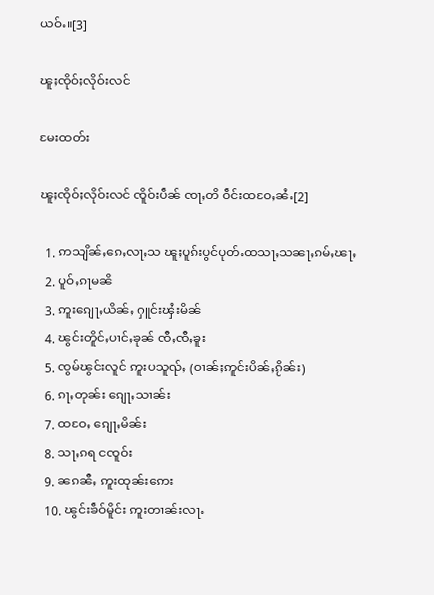ယဝ်ႉ။[3]

ၽူႈၸိုဝ်ႈလိုဝ်းလင်

မႄးထတ်း

ၽူႈၸိုဝ်ႈလိုဝ်းလင် ၸိူဝ်းပဵၼ် ၸႃႇတိ ဝဵင်းထဝႄႇၼႆႉ[2]

  1. ဢသျိၼ်ႇၵေႇလႃႇသ ၽူႈပူၵ်းပွင်ပုတ်ႉထသႃႇသၼႃႇၵမ်ႇၽႃႇ
  2. ပူဝ်ႇၵႃမၼိ
  3. ဢူးၵျေႃႇယိၼ်ႇ ႁူင်းၾႆးမိၼ်
  4. ၽွင်းတိူင်ႇပၢင်ႇၶုၼ် ၸီႇၸီႇၶူး
  5. ၸွမ်ၽွင်းလူင် ဢူးပသူၺ်ႇ (ဝၢၼ်ႈဢူင်းပိၼ်ႇၵႂိၼ်း)
  6. ၵႃႇတုၼ်း ၵျေႃႇသၢၼ်း
  7. ထဝႄႇ ၵျေႃႇမိၼ်း
  8. သႃႇၵရ ငၸူဝ်း
  9. ၼၵၼီႇ ဢူးထုၼ်းဢေး
  10. ၽွင်းၶဵဝ်မိူင်း ဢူးတၢၼ်းလႃႉ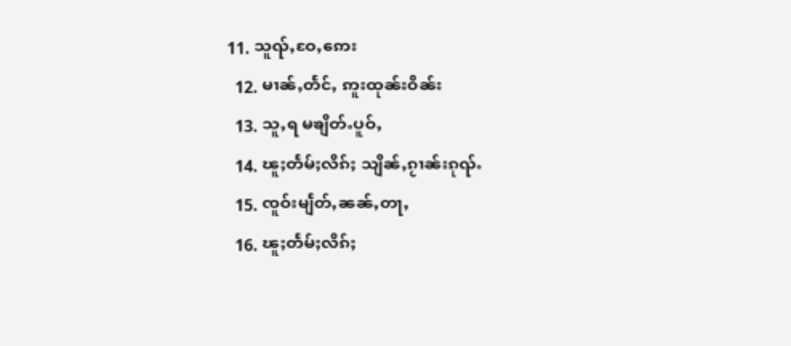11. သူၺ်ႇဝႄႇဢေး
  12. မၢၼ်ႇတႅင်ႇ ဢူးထုၼ်းဝိၼ်း
  13. သူႇရ မၶျိတ်ႉပူဝ်ႇ
  14. ၽူႈတႅမ်ႈလိၵ်ႈ သျိၼ်ႇၵႂၢၼ်းၵုၺ်ႉ
  15. ၸူဝ်းမျႅတ်ႇၼၼ်ႇတႃႇ
  16. ၽူႈတႅမ်ႈလိၵ်ႈ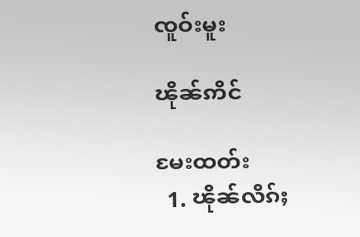ၸူဝ်းမူး

ၽိုၼ်ဢိင်

မႄးထတ်း
  1. ၽိုၼ်လိၵ်ႈ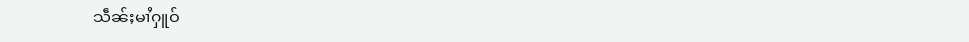သဵၼ်ႈမၢႆႁူဝ်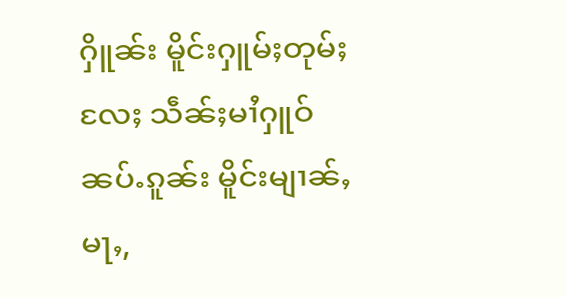ႁိူၼ်း မိူင်းႁူမ်ႈတုမ်ႈ လႄႈ သဵၼ်ႈမၢႆႁူဝ်ၼပ်ႉၵူၼ်း မိူင်းမျၢၼ်ႇမႃႇ,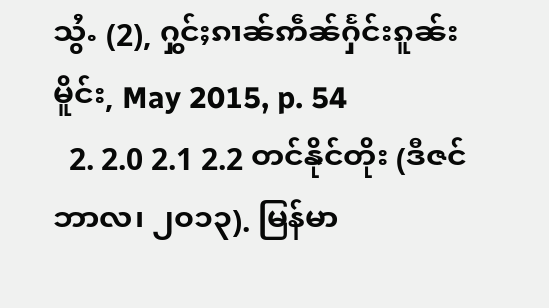သွႆႉ (2), ႁွင်ႈၵၢၼ်ဢဵၼ်ႁႅင်းၵူၼ်းမိူင်း, May 2015, p. 54
  2. 2.0 2.1 2.2 တင်နိုင်တိုး (ဒီဇင်ဘာလ၊ ၂၀၁၃). မြန်မာ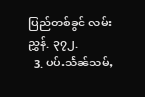ပြည်တစ်ခွင် လမ်းညွှန်. ၃၇၂.
  3. ပပ်ႉသႅၼ်သမ်ႇ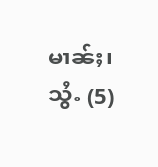မၢၼ်ႈ၊ သွႆႉ (5)